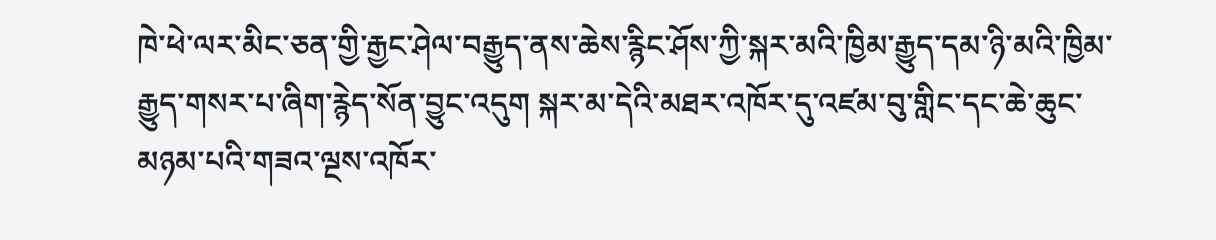ཁེ་ཕེ་ལར་མིང་ཅན་གྱི་རྒྱང་ཤེལ་བརྒྱུད་ནས་ཆེས་རྙིང་ཤོས་ཀྱི་སྐར་མའི་ཁྱིམ་རྒྱུད་དམ་ཉི་མའི་ཁྱིམ་རྒྱུད་གསར་པ་ཞིག་རྙེད་སོན་བྱུང་འདུག སྐར་མ་དེའི་མཐར་འཁོར་དུ་འཛམ་བུ་གླིང་དང་ཆེ་ཆུང་མཉམ་པའི་གཟའ་ལྔས་འཁོར་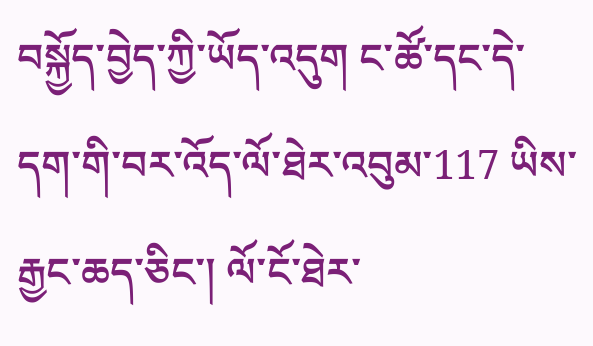བསྐྱོད་བྱེད་ཀྱི་ཡོད་འདུག ང་ཚོ་དང་དེ་དག་གི་བར་འོད་ལོ་ཐེར་འབུམ་117 ཡིས་རྒྱང་ཆད་ཅིང་། ལོ་ངོ་ཐེར་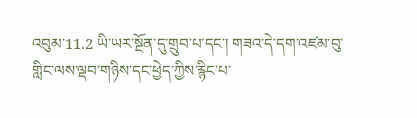འབུམ་11.2 ཡི་ཡར་སྔོན་དུ་གྲུབ་པ་དང་། གཟའ་དེ་དག་འཛམ་བུ་གླིང་ལས་ལྡབ་གཉིས་དང་ཕྱེད་ཀྱིས་རྙིང་པ་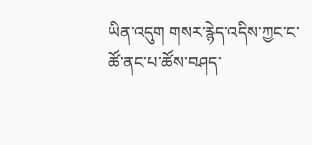ཡིན་འདུག གསར་རྙེད་འདིས་ཀྱང་ང་ཚོ་ནང་པ་ཚོས་བཤད་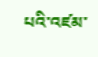པའི་འཛམ་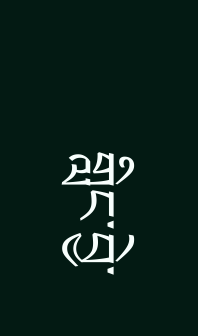གླིང་བྱེ་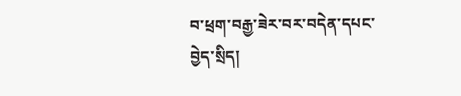བ་ཕྲག་བརྒྱ་ཟེར་བར་བདེན་དཔང་བྱེད་སྲིད།